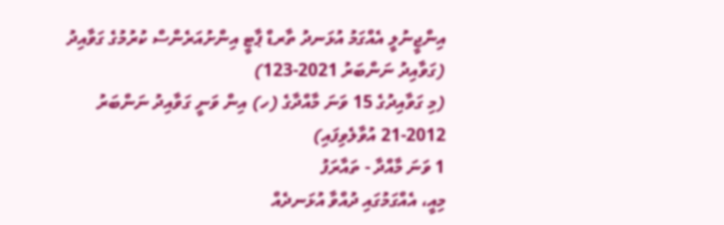އިންޖީނުލީ އެއްގަމު އުޅަނދު ތާރޑް ޕާޓީ އިންށުއަރެންސް ކުރުމުގެ ގަވާއިދު
(ގަވާއިދު ނަންބަރު 2021-123)
(މި ގަވާއިދުގެ 15 ވަނަ މާއްދާގެ (ހ) އިން ވަނީ ގަވާއިދު ނަންބަރު 2012-21 އުވާލެވިފައި)
1 ވަނަ މާއްދާ - ތައާރަފު
މިއީ، އެއްގަމުގައި ދުއްވާ އުޅަނދެއް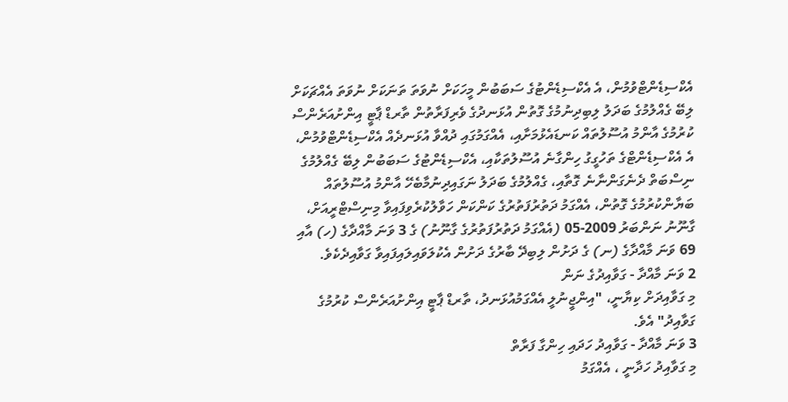އެކްސިޑެންޓްވުމުން، އެ އެކްސިޑެންޓުގެ ސަބަބުން މީހަކަށް ނުވަތަ ތަނަކަށް ނުވަތަ އެއްޗަކަށް ލިބޭ ގެއްލުމުގެ ބަދަލު ލިބިދިނުމުގެ ގޮތުން އުޅަނދުގެ ވެރިފަރާތުން ތާރޑް ޕާޓީ އިންށުއަރެންސް ކުރުމުގެ އާންމު އުސޫލުތައް ކަނޑައެޅުމަށާއި، އެއްގަމުގައި ދުއްވާ އުޅަނދެއް އެކްސިޑެންޓްވުމުން، އެ އެކްސިޑެންޓްގެ ތަހުގީގު ހިންގާނެ އުސޫލުތަކާއި، އެކްސިޑެންޓުގެ ސަބަބުން ލިބޭ ގެއްލުމުގެ ނިސްބަތް ދެނެގަންނާނެ ގޮތާއި، ގެއްލުމުގެ ބަދަލު ނަގައިދިނުމާބެހޭ އާންމު އުސޫލުތައް ބަޔާންކުރުމުގެ ގޮތުން، އެއްގަމު ދަތުރުފަތުރުގެ ކަންކަން ހަވާލުކުރެވިފައިވާ މިނިސްޓްރީއަށް، ގާނޫނު ނަންބަރު 2009-05 (އެއްގަމު ދަތުރުފަތުރުގެ ގާނޫނު) ގެ 3 ވަނަ މާއްދާގެ (ހ) އާއި 69 ވަނަ މާއްދާގެ (ނ) ގެ ދަށުން ލިބިދޭ ބާރުގެ ދަށުން އެކުލަވައިލައިފައިވާ ގަވާއިދެކެވެ.
2 ވަނަ މާއްދާ - ގަވާއިދުގެ ނަން
މި ގަވާއިދަށް ކިޔާނީ، "އިންޖީނުލީ އެއްގަމުއުޅަނދު، ތާރޑް ޕާޓީ އިންށުއަރެންސް ކުރުމުގެ ގަވާއިދު" އެވެ.
3 ވަނަ މާއްދާ - ގަވާއިދު ހަދައި ހިންގާ ފަރާތް
މި ގަވާއިދު ހަދާނީ ، އެއްގަމު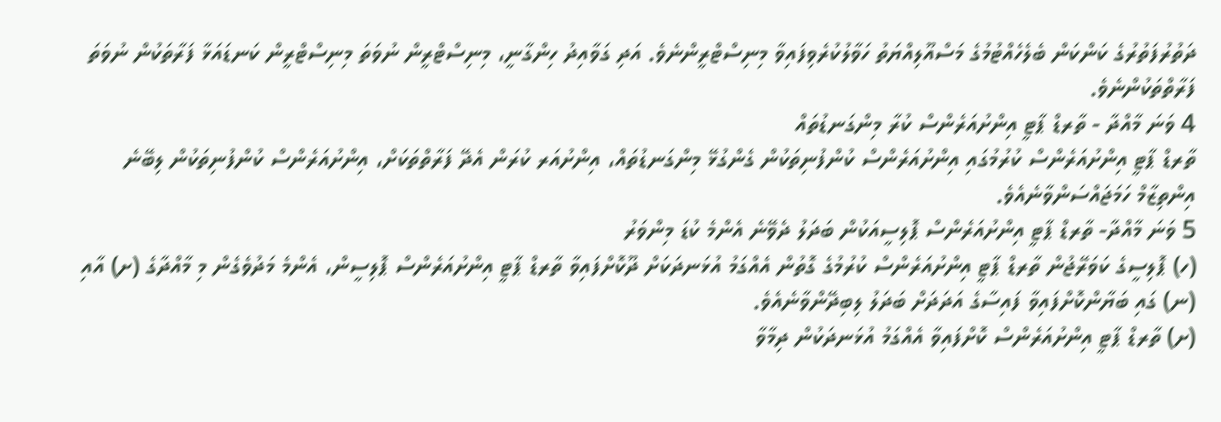ދަތުރުފަތުރުގެ ކަންކަން ބެލެހެއްޓުމުގެ މަސްއޫލިއްޔަތު ހަވާލުކުރެވިފައިވާ މިނިސްޓްރީންނެވެ. އަދި ގަވާއިދު ހިންގާނީ، މިނިސްޓްރީން ނުވަތަ މިނިސްޓްރީން ކަނޑައަޅާ ފަރާތަކުން ނުވަތަ ފަރާތްތަކުންނެވެ.
4 ވަނަ މާއްދާ - ތާރޑް ޕާޓީ އިންށުއަރެންސް ކުރާ މިންގަނޑުތައް
ތާރޑް ޕާޓީ އިންށުއަރެންސް ކުރުމުގައި އިންށުއަރެންސް ކުންފުނިތަކުން ގެންގުޅޭ މިންގަނޑުތައް، އިންށުއަރ ކުރަން އެދޭ ފަރާތްތަކަށް، އިންށުއަރެންސް ކުންފުނިތަކުން ލިބޭނެ އިންތިޒާމް ހަމަޖައްސަންވާނެއެވެ.
5 ވަނަ މާއްދާ- ތާރޑް ޕާޓީ އިންށުއަރެންސް ޕޮލިސީއަކުން ބަދަލު ދެވޭނެ އެންމެ ކުޑަ މިންވަރު
(ހ) ޕޮލިސީގެ ކަވަރޭޖުން ތާރޑް ޕާޓީ އިންށުއަރެންސް ކުރުމުގެ ގޮތުން އެއްގަމު އުޅަނދަކަށް ދޫކޮށްފައިވާ ތާރޑް ޕާޓީ އިންށުއަރެންސް ޕޮލިސީން، އެންމެ މަދުވެގެން މި މާއްދާގެ (ށ) އާއި (ނ) ގައި ބަޔާންކޮށްފައިވާ ފައިސާގެ އަދަދަށް ބަދަލު ލިބިދޭންވާނެއެވެ.
(ށ) ތާރޑް ޕާޓީ އިންށުއަރެންސް ކޮށްފައިވާ އެއްގަމު އުޅަނދަކުން ދިމާވާ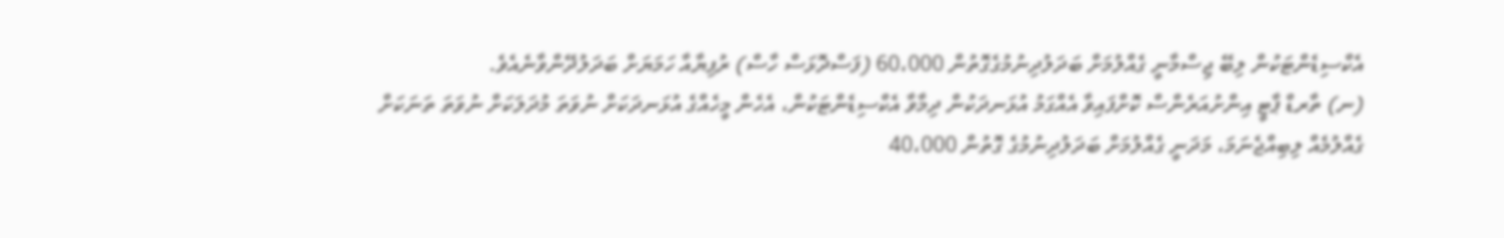އެކްސިޑެންޓަކުން ލިބޭ ޖިސްމާނީ ގެއްލުމަށް ބަދަލުދިނުމުގެގޮތުން 60،000 (ފަސްދޮޅަސް ހާސް) ރުފިޔާއާ ހަމަޔަށް ބަދަލުދޭންވާނެއެވެ.
(ނ) ތާރޑް ޕާޓީ އިންށުއަރެންސް ކޮށްފައިވާ އެއްގަމު އުޅަނދަކުން ދިމާވާ އެކްސިޑެންޓަކުން، އެހެން މީހެއްގެ އުޅަނދަކަށް ނުވަތަ މުދަލަކަށް ނުވަތަ ތަނަކަށް ގެއްލުމެއް ލިބިއްޖެނަމަ، މަދަނީ ގެއްލުމަށް ބަދަލުދިނުމުގެ ގޮތުން 40،000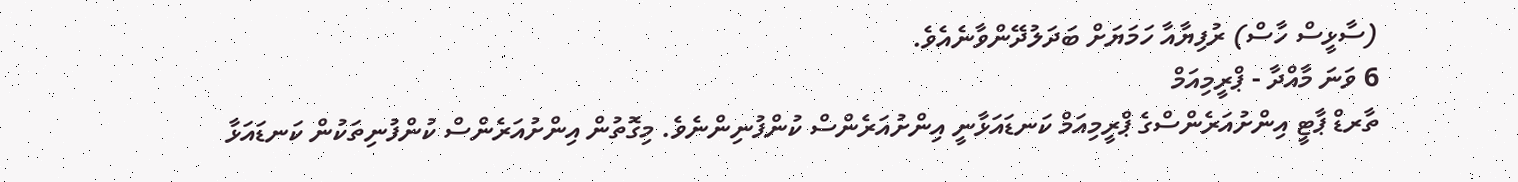(ސާޅީސް ހާސް) ރުފިޔާއާ ހަމަޔަށް ބަދަލުދޭންވާނެއެވެ.
6 ވަނަ މާއްދާ - ޕްރީމިއަމް
ތާރޑް ޕާޓީ އިންށުއަރެންސްގެ ޕްރީމިއަމް ކަނޑައަޅާނީ އިންށުއަރެންސް ކުންފުނިންނެވެ. މިގޮތުން އިންށުއަރެންސް ކުންފުނިތަކުން ކަނޑައަޅާ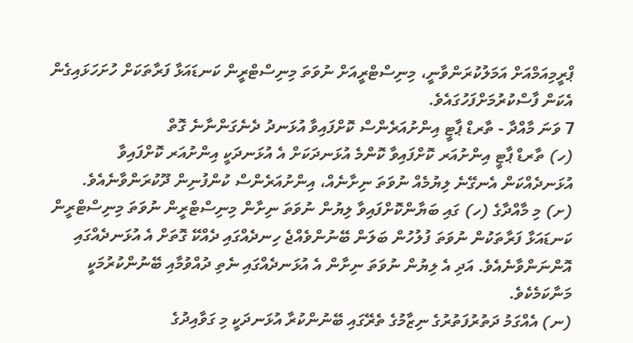ޕްރީމިއަމްއަށް އަމަލުކުރަންވާނީ، މިނިސްޓްރީއަށް ނުވަތަ މިނިސްޓްރީން ކަނޑައަޅާ ފަރާތަކަށް ހުށަހަޅައިގެން އެކަން ފާސްކުރުމަށްފަހުގައެވެ.
7 ވަނަ މާއްދާ - ތާރޑް ޕާޓީ އިންށުއަރެންސް ކޮށްފައިވާ އުޅަނދު ދެނެގަންނާނެ ގޮތް
(ހ) ތާރޑް ޕާޓީ އިންށުއަރ ކޮށްފައިވާ ކޮންމެ އުޅަނދަކަށް އެ އުޅަނދަކީ އިންށުއަރ ކޮށްފައިވާ އުޅަނދެއްކަން އެނގޭނެ ލިޔުމެއް ނުވަތަ ނިށާނެއް، އިންށުއަރެންސް ކުންފުނިން ދޫކުރަންވާނެއެވެ.
(ށ) މި މާއްދާގެ (ހ) ގައި ބަޔާންކޮށްފައިވާ ލިޔުން ނުވަތަ ނިށާން މިނިސްޓްރީން ނުވަތަ މިނިސްޓްރީން ކަނޑައަޅާ ފަރާތަކުން ނުވަތަ ފުލުހުން ބަލަން ބޭނުންވެއްޖެ ހިނދެއްގައި ދެއްކޭ ގޮތަށް އެ އުޅަނދެއްގައި އޮންނަންވާނެއެވެ. އަދި އެ ލިޔުން ނުވަތަ ނިށާން އެ އުޅަނދެއްގައި ނެތި ދުއްވުމާއި ބޭނުންކުރުމަކީ މަނާކަމެކެވެ.
(ނ) އެއްގަމު ދަތުރުފަތުރުގެ ނިޒާމުގެ ތެރޭގައި ބޭނުންކުރާ އުޅަނދަކީ މި ގަވާއިދުގެ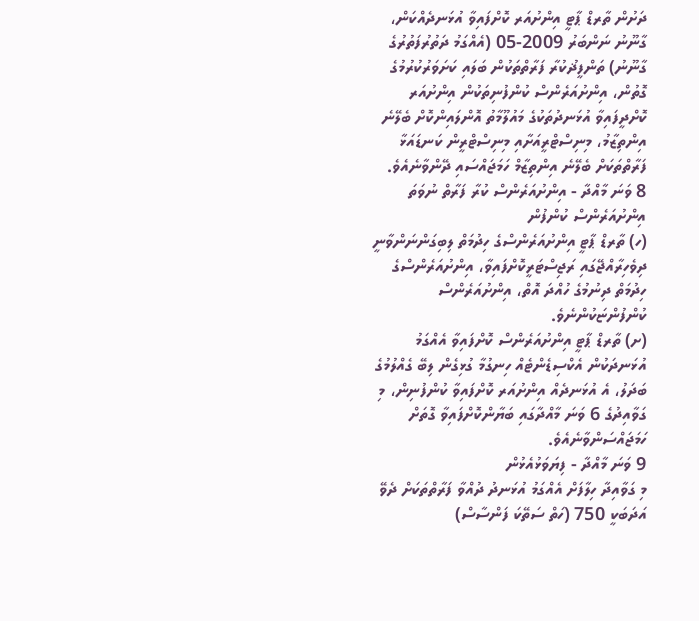ދަށުން ތާރޑް ޕާޓީ އިންށުއަރ ކޮށްފައިވާ އުޅަނދެއްކަން، ގާނޫނު ނަންބަރު 2009-05 (އެއްގަމު ދަތުރުފަތުރުގެ ގާނޫނު) ތަންފީޛުކުރާ ފަރާތްތަކުން ބަލައި ކަށަވަރުކުރުމުގެ ގޮތުން، އިންށުއަރެންސް ކުންފުނިތަކުން އިންށުއަރ ކޮށްދީފައިވާ އުޅަނދުތަކުގެ މައުލޫމާތު އޮންލައިންކޮށް ބެލޭނެ އިންތިޒާމު، މިނިސްޓްރީއަށާއި މިނިސްޓްރީން ކަނޑައަޅާ ފަރާތްތަކަށް ބެލޭނެ އިންތިޒާމް ހަމަޖައްސައި ދޭންވާނެއެވެ.
8 ވަނަ މާއްދާ - އިންށުއަރެންސް ކުރާ ފަރާތް ނުވަތަ އިންށުއަރެންސް ކުންފުން
(ހ) ތާރޑް ޕާޓީ އިންށުއަރެންސްގެ ހިދުމަތް ލިބިގަންނަންވާނީ ދިވެހިރާއްޖޭގައި ރަޖިސްޓަރީކޮށްފައިވާ، އިންށުއަރެންސްގެ ހިދުމަތް ދިނުމުގެ ހުއްދަ އޮތް، އިންށުއަރެންސް ކުންފުންޏަކުންނެވެ.
(ށ) ތާރޑް ޕާޓީ އިންށުއަރެންސް ކޮށްފައިވާ އެއްގަމު އުޅަނދަކުން އެކްސިޑެންޓެއް ހިނގުމާ ގުޅިގެން ލިބޭ ގެއްލުމުގެ ބަދަލު، އެ އުޅަނދެއް އިންށުއަރ ކޮށްފައިވާ ކުންފުނިން، މި ގަވާއިދުގެ 6 ވަނަ މާއްދާގައި ބަޔާންކޮށްފައިވާ ގޮތަށް ހަމަޖައްސަންވާނެއެވެ.
9 ވަނަ މާއްދާ - ފިޔަވަޅުއެޅުން
މި ގަވާއިދާ ހިލާފަށް އެއްގަމު އުޅަނދު ދުއްވާ ފަރާތްތަކަށް ދެވޭ އަދަބަކީ 750 (ހަތް ސަތޭކަ ފަންސާސް)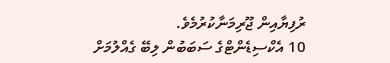ރުފިޔާއިން ޖޫރިމަނާކުރުމެވެ.
10 އެކްސިޑެންޓްގެ ސަބަބުން ލިބޭ ގެއްލުމަށް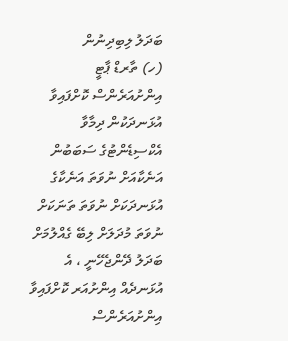ބަދަލު ލިބިދިނުން
(ހ) ތާރޑް ޕާޓީ އިންށުއަރެންސް ކޮށްފައިވާ އުޅަނދަކުން ދިމާވާ އެކްސިޑެންޓުގެ ސަބަބުން އަނެކާއަށް ނުވަތަ އަނެކާގެ އުޅަނދަކަށް ނުވަތަ ތަނަކަށް ނުވަތަ މުދަލަށް ލިބޭ ގެއްލުމަށް ބަދަލު ދޭންޖެހޭނީ ، އެ އުޅަނދެއް އިންށުއަރ ކޮށްފައިވާ އިންށުއަރެންސް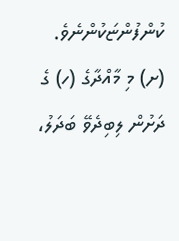ކުންފުންޏަކުންނެވެ.
(ށ) މި މާއްދާގެ (ހ) ގެ ދަށުން ލިބިދެވޭ ބަދަލު،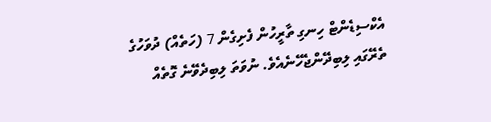އެކްސިޑެންޓް ހިނގި ތާރީހުން ފެށިގެން 7 (ހަތެއް) ދުވަހުގެ ތެރޭގައި ލިބިދޭންޖެހޭނެއެވެ. ނުވަތަ ލިބިދެވޭނެ ގޮތެއް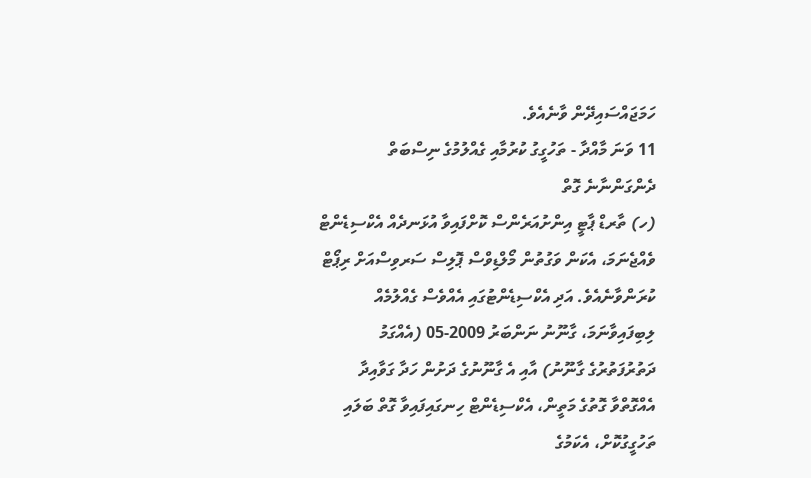ހަމަޖައްސައިދޭން ވާނެއެވެ.
11 ވަނަ މާއްދާ - ތަހުގީގު ކުރުމާއި ގެއްލުމުގެ ނިސްބަތް ދެންގަންނާނެ ގޮތް
(ހ) ތާރޑް ޕާޓީ އިންށުއަރެންސް ކޮށްފައިވާ އުޅަނދެއް އެކްސިޑެންޓް ވެއްޖެނަމަ، އެކަން ވަގުތުން މޯލްޑިވްސް ޕޮލިސް ސަރވިސްއަށް ރިޕޯޓް ކުރަންވާނެއެވެ. އަދި އެކްސިޑެންޓުގައި އެއްވެސް ގެއްލުމެއް ލިބިފައިވާނަމަ، ގާނޫނު ނަންބަރު 2009-05 (އެއްގަމު ދަތުރުފަތުރުގެ ގާނޫނު) އާއި އެ ގާނޫނުގެ ދަށުން ހަދާ ގަވާއިދާ އެއްގޮތްވާ ގޮތުގެ މަތީން، އެކްސިޑެންޓް ހިނގައިފައިވާ ގޮތް ބަލައި ތަހުގީގުކޮށް، އެކަމުގެ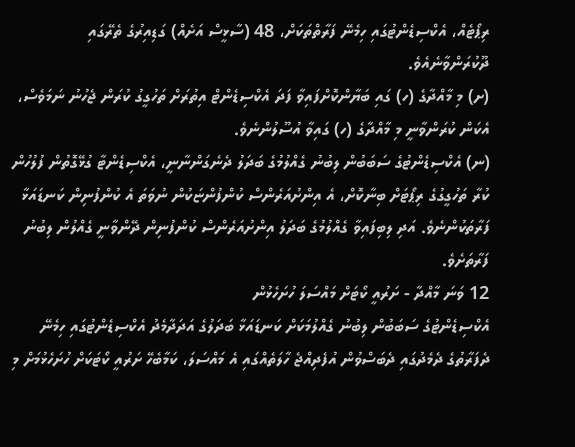ރިޕޯޓެއް، އެކްސިޑެންޓުގައި ހިމެނޭ ފަރާތްތަކަށް، 48 (ސާޅީސް އަށެއް) ގަޑިއިރުގެ ތެރޭގައި ދޫކުރަންވާނެއެވެ.
(ށ) މި މާއްދާގެ (ހ) ގައި ބަޔާންކޮށްފައިވާ ފަދަ އެކްސިޑެންޓް އިތުރަށް ތަހުގީގު ކުރަން ޖެހުނު ނަމަވެސް، އެކަން ކުރަންވާނީ މި މާއްދާގެ (ހ) ގައިވާ އުސޫލުންނެވެ.
(ނ) އެކްސިޑެންޓުގެ ސަބަބުން ލިބުނު ގެއްލުމުގެ ބަދަލު ދެނެގަންނާނީ، އެކްސިޑެންޓާ ގުޅޭގޮތުން ފުލުހުން ކުރާ ތަހުގީގުގެ ރިޕޯޓަށް ބިނާކޮށް، އެ އިންށުއަރެންސް ކުންފުންޏަކުން ނުވަތަ އެ ކުންފުނިން ކަނޑައަޅާ ފަރާތަކުންނެވެ. އަދި ލިބިފައިވާ ގެއްލުމުގެ ބަދަލު އިންށުއަރެންސް ކުންފުނިން ދޭންވާނީ ގެއްލުން ލިބުނު ފަރާތަށެވެ.
12 ވަނަ މާއްދާ - ށަރުއީ ކޯޓަށް މައްސަލަ ހުށަހެޅުން
އެކްސިޑެންޓުގެ ސަބަބުން ލިބުނު ގެއްލުމަކަށް ކަނޑައަޅާ ބަދަލުގެ އަދަދާމެދު އެކްސިޑެންޓުގައި ހިމެނޭ ދެފަރާތުގެ ދެމެދުގައި ދެބަސްވުން އުފެދިއްޖެ ހާލަތެއްގައި އެ މައްސަލަ، ކަމާބެހޭ ށަރުއީ ކޯޓަކަށް ހުށަހެޅުމަށް މި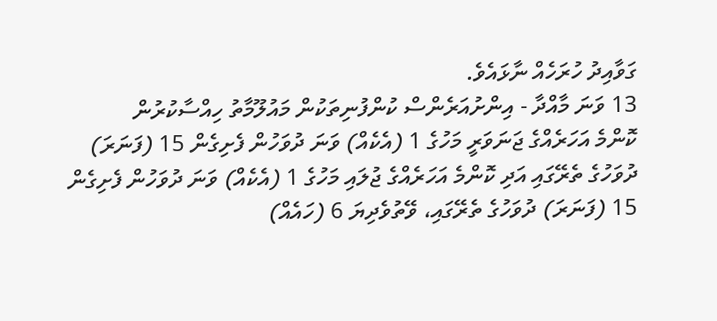ގަވާއިދު ހުރަހެއް ނާޅައެވެ.
13 ވަނަ މާއްދާ - އިންށުއަރެންސް ކުންފުނިތަކުން މައުލޫމާތު ހިއްސާކުރުން
ކޮންމެ އަހަރެއްގެ ޖަނަވަރީ މަހުގެ 1 (އެކެއް) ވަނަ ދުވަހުން ފެށިގެން 15 (ފަނަރަ) ދުވަހުގެ ތެރޭގައި އަދި ކޮންމެ އަހަރެއްގެ ޖުލައި މަހުގެ 1 (އެކެއް) ވަނަ ދުވަހުން ފެށިގެން 15 (ފަނަރަ) ދުވަހުގެ ތެރޭގައި، ވޭތުވެދިޔަ 6 (ހައެއް)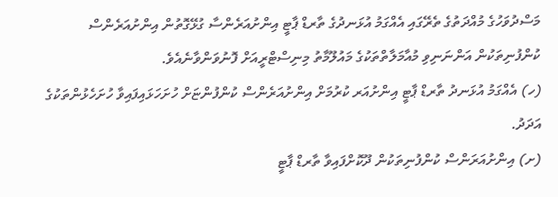މަސްދުވަހުގެ މުއްދަތުގެ ތެރޭގައި އެއްގަމު އުޅަނދުގެ ތާރޑް ޕާޓީ އިންށުއަރެންސާ ގުޅޭގޮތުން އިންށުއަރެންސް ކުންފުނިތަކުން އަންނަނިވި މުއާމަލާތްތަކުގެ މައުލޫމާތު މިނިސްޓްރީއަށް ފޮނުވަންވާނެއެވެ.
(ހ) އެއްގަމު އުޅަނދު ތާރޑް ޕާޓީ އިންށުއަރ ކުރުމަށް އިންށުއަރެންސް ކުންފުންޏަށް ހުށަހަޅައިފައިވާ ހުށަހެޅުންތަކުގެ އަދަދު.
(ށ) އިންށުއަރަންސް ކުންފުނިތަކުން ދޫކޮށްފައިވާ ތާރޑް ޕާޓީ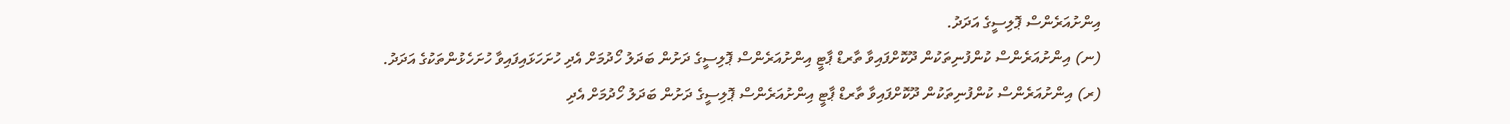އިންށުއަރެންސް ޕޮލިސީގެ އަދަދު.
(ނ) އިންށުއަރެންސް ކުންފުނިތަކުން ދޫކޮށްފައިވާ ތާރޑް ޕާޓީ އިންށުއަރެންސް ޕޮލިސީގެ ދަށުން ބަދަލު ހޯދުމަށް އެދި ހުށަހަޅައިފައިވާ ހުށަހެޅުންތަކުގެ އަދަދު.
(ރ) އިންށުއަރެންސް ކުންފުނިތަކުން ދޫކޮށްފައިވާ ތާރޑް ޕާޓީ އިންށުއަރެންސް ޕޮލިސީގެ ދަށުން ބަދަލު ހޯދުމަށް އެދި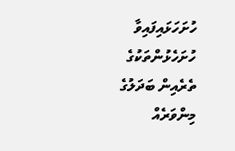ހުށަހަޅައިފައިވާ ހުށަހެޅުންތަކުގެ ތެރެއިން ބަދަލުގެ މިންވަރެއް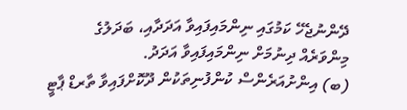ދޭންނުޖެހޭ ކަމުގައި ނިންމައިފައިވާ އަދަދާއި، ބަދަލުގެ މިންވަރެއް ދިނުމަށް ނިންމައިފައިވާ އަދަދު.
(ބ) އިންށުއަރެންސް ކުންފުނިތަކުން ދޫކޮށްފައިވާ ތާރޑް ޕާޓީ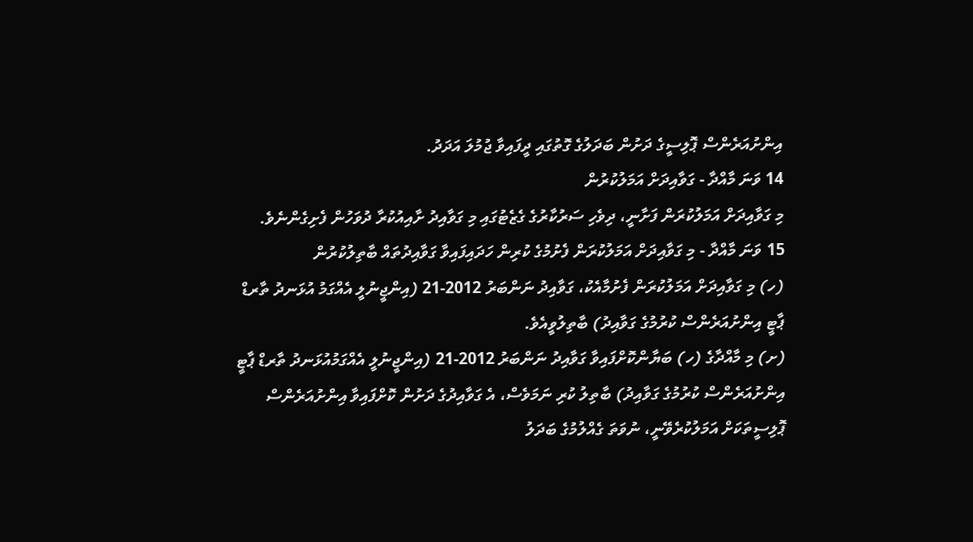އިންށުއަރެންސް ޕޮލިސީގެ ދަށުން ބަދަލުގެ ގޮތުގައި ދީފައިވާ ޖުމުލަ އަދަދު.
14 ވަނަ މާއްދާ - ގަވާއިދަށް އަމަލުކުރުން
މި ގަވާއިދަށް އަމަލުކުރަން ފަށާނީ، ދިވެހި ސަރުކާރުގެ ގެޒެޓުގައި މި ގަވާއިދު ށާއިއުކުރާ ދުވަހުން ފެށިގެންނެވެ.
15 ވަނަ މާއްދާ - މި ގަވާއިދަށް އަމަލުކުރަން ފެށުމުގެ ކުރިން ހަދައިފައިވާ ގަވާއިދުތައް ބާތިލުކުރުން
(ހ) މި ގަވާއިދަށް އަމަލުކުރަން ފެށުމާއެކު، ގަވާއިދު ނަންބަރު 2012-21 (އިންޖީނުލީ އެއްގަމު އުޅަނދު ތާރޑް ޕާޓީ އިންށުއަރެންސް ކުރުމުގެ ގަވާއިދު) ބާތިލުވީއެވެ.
(ށ) މި މާއްދާގެ (ހ) ބަޔާންކޮށްފައިވާ ގަވާއިދު ނަންބަރު 2012-21 (އިންޖީނުލީ އެއްގަމުއުޅަނދު ތާރޑް ޕާޓީ އިންށުއަރެންސް ކުރުމުގެ ގަވާއިދު) ބާތިލު ކުރި ނަމަވެސް، އެ ގަވާއިދުގެ ދަށުން ކޮށްފައިވާ އިންށުއަރެންސް ޕޮލިސީތަކަށް އަމަލުކުރެވޭނީ، ނުވަތަ ގެއްލުމުގެ ބަދަލު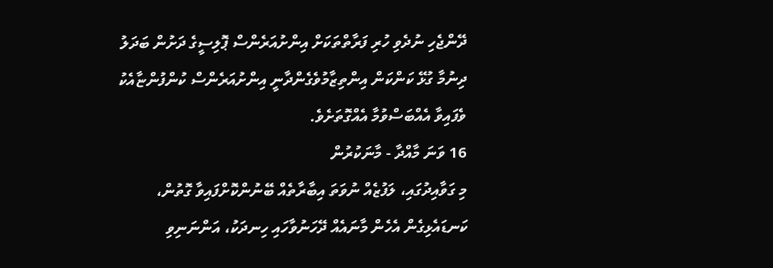ދޭންޖެހި ނުދެވި ހުރި ފަރާތްތަކަށް އިންށުއަރެންސް ޕޮލިސީގެ ދަށުން ބަދަލު ދިނުމާ ގުޅޭ ކަންކަން އިންތިޒާމުވެގެންދާނީ އިންށުއަރެންސް ކުންފުންޏާއެކު ވެފައިވާ އެއްބަސްވުމާ އެއްގޮތަށެވެ.
16 ވަނަ މާއްދާ - މާނަކުރުން
މި ގަވާއިދުގައި، ލަފުޒެއް ނުވަތަ އިބާރާތެއް ބޭނުންކޮށްފައިވާ ގޮތުން، ކަނޑައެޅިގެން އެހެން މާނައެއް ދޭހަނުވާހައި ހިނދަކު، އަންނަނިވި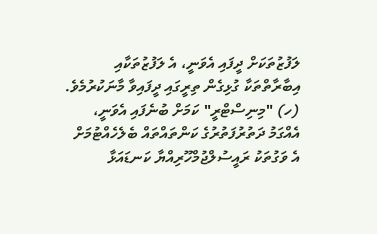ލަފުޒުތަކަށް ދީފައި އެވަނީ، އެ ލަފުޒުތަކާއި އިބާރާތްތަކާ ގުޅިގެން ތިރީގައި ދީފައިވާ މާނަކުރުމެވެ.
(ހ) "މިނިސްޓްރީ" ކަމަށް ބުނެފައި އެވަނީ، އެއްގަމު ދަތުރުފަތުރުގެ ކަންތައްތައް ބެލެހެއްޓުމަށް އެ ވަގުތަކު ރައީސުލްޖުމްހޫރިއްޔާ ކަނޑައަޅާ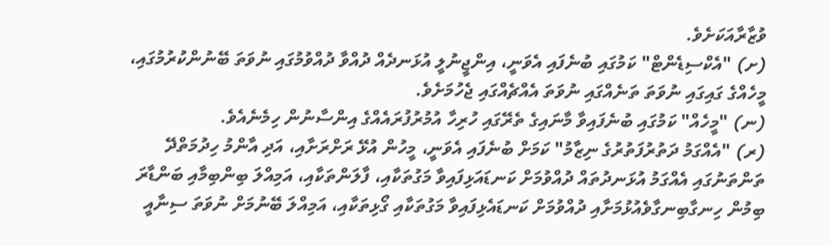ވުޒާރާއަކަށެވެ.
(ށ) "އެކްސިޑެންޓް" ކަމުގައި ބުނެފައި އެވަނީ، އިންޖީނުލީ އުޅަނދެއް ދުއްވާ ދުއްވުމުގައި ނުވަތަ ބޭނުންކުރުމުގައި، މީހެއްގެ ގައިގައި ނުވަތަ ތަނެއްގައި ނުވަތަ އެއްޗެއްގައި ޖެހުމަށެވެ.
(ނ) "މީހެއް" ކަމުގައި ބުނެފައިވާ މާނައިގެ ތެރޭގައި ހުރިހާ އުމުރުފުރައެއްގެ އިންސާނުން ހިމެނެއެވެ.
(ރ) "އެއްގަމު ދަތުރުފަތުރުގެ ނިޒާމު" ކަމަށް ބުނެފައި އެވަނީ، މީހުން އުޅޭ ރަށްރަށާއި، އަދި އާންމު ހިދުމަތްދޭ ތަންތަނުގައި އެއްގަމު އުޅަނދުތައް ދުއްވުމަށް ކަނޑައަޅިފައިވާ މަގުތަކާއި، ފާލަންތަކާއި، އަމިއްލަ ބިންބިމާއި ބަންޑާރަ ބިމުން ހިނގާބިނގާވެއުޅުމަށާއި ދުއްވުމަށް ކަނޑައެޅިފައިވާ މަގުތަކާއި ގޯޅިތަކާއި، އަމިއްލަ ބޭނުމަށް ނުވަތަ ސިނާއީ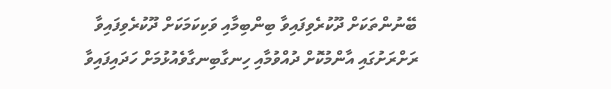ބޭނުންތަކަށް ދޫކުރެވިފައިވާ ބިންބިމާއި ވަކިކަމަކަށް ދޫކުރެވިފައިވާ ރަށްރަށުގައި އާންމުކޮށް ދުއްވުމާއި ހިނގާބިނގާވެއުޅުމަށް ހަދައިފައިވާ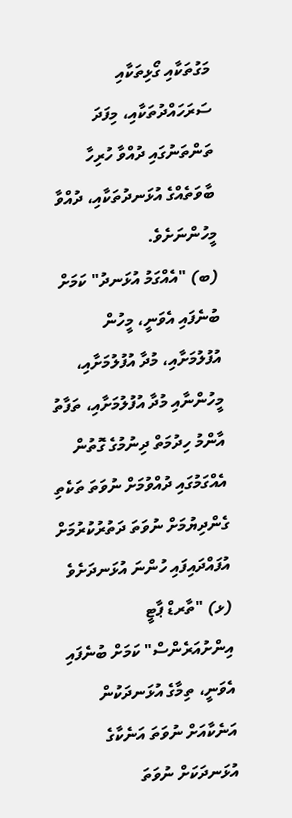މަގުތަކާއި ގޯޅިތަކާއި ސަރަހައްދުތަކާއި، މިފަދަ ތަންތަނުގައި ދުއްވާ ހުރިހާ ބާވަތެއްގެ އުޅަނދުތަކާއި، ދުއްވާ މީހުންނަށެވެ.
(ބ) "އެއްގަމު އުޅަނދު" ކަމަށް ބުނެފައި އެވަނީ، މީހުން އުފުލުމަށާއި، މުދާ އުފުލުމަށާއި، މީހުންނާއި މުދާ އުފުލުމަށާއި، ތަފާތު އާންމު ހިދުމަތް ދިނުމުގެ ގޮތުން އެއްގަމުގައި ދުއްވުމަށް ނުވަތަ ތަކެތި ގެންދިޔުމަށް ނުވަތަ ދަތުރުކުރުމަށް އުފައްދައިފައި ހުންނަ އުޅަނދަށެވެ
(ޅ) "ތާރޑް ޕާޓީ އިންށުއަރެންސް" ކަމަށް ބުނެފައި އެވަނީ، ތިމާގެ އުޅަނދަކުން އަނެކާއަށް ނުވަތަ އަނެކާގެ އުޅަނދަކަށް ނުވަތަ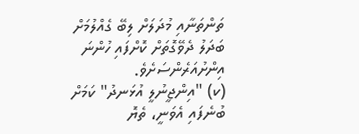ތަންތަނާއި މުދަލަށް ލިބޭ ގެއްލުމަށް ބަދަލު ދެވޭގޮތަށް ކޮށްފައި ހުންނަ އިންށުއަރެންސަށެވެ.
(ކ) "އިންޖީނުލީ އުޅަނދު" ކަމަށް ބުނެފައި އެވަނީ، ތެޔޮ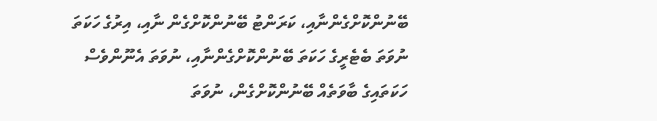ބޭނުންކޮށްގެންނާއި، ކަރަންޓު ބޭނުންކޮށްގެން ނާއި، އިރުގެ ހަކަތަ ނުވަތަ ބެޓެރީގެ ހަކަތަ ބޭނުންކޮށްގެންނާއި، ނުވަތަ އެނޫންވެސް ހަކަތައިގެ ބާވަތެއް ބޭނުންކޮށްގެން، ނުވަތަ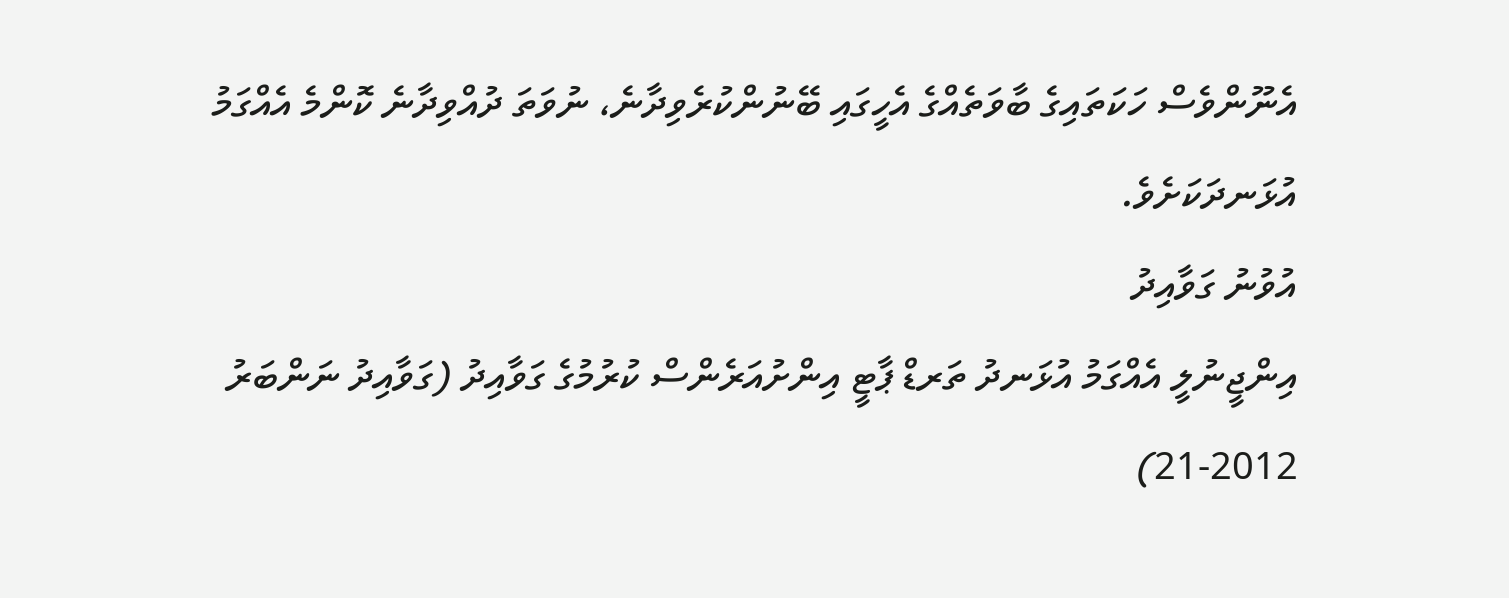އެނޫންވެސް ހަކަތައިގެ ބާވަތެއްގެ އެހީގައި ބޭނުންކުރެވިދާނެ، ނުވަތަ ދުއްވިދާނެ ކޮންމެ އެއްގަމު އުޅަނދަކަށެވެ.
އުވުނު ގަވާއިދު
އިންޖީނުލީ އެއްގަމު އުޅަނދު ތަރޑް ޕާޓީ އިންށުއަރެންސް ކުރުމުގެ ގަވާއިދު (ގަވާއިދު ނަންބަރު 2012-21)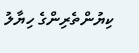ކިޔުންތެރިންގެ ހިޔާލު